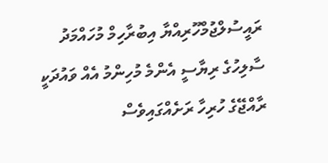ރައީސުލްޖުމްހޫރިއްޔާ އިބުރާހިމް މުހައްމަދު ސާލިހުގެ ރިޔާސީ އެންމެ މުހިންމު އެއް ވައުދަކީ ރާއްޖޭގެ ހުރިހާ ރަށެއްގައިވެސް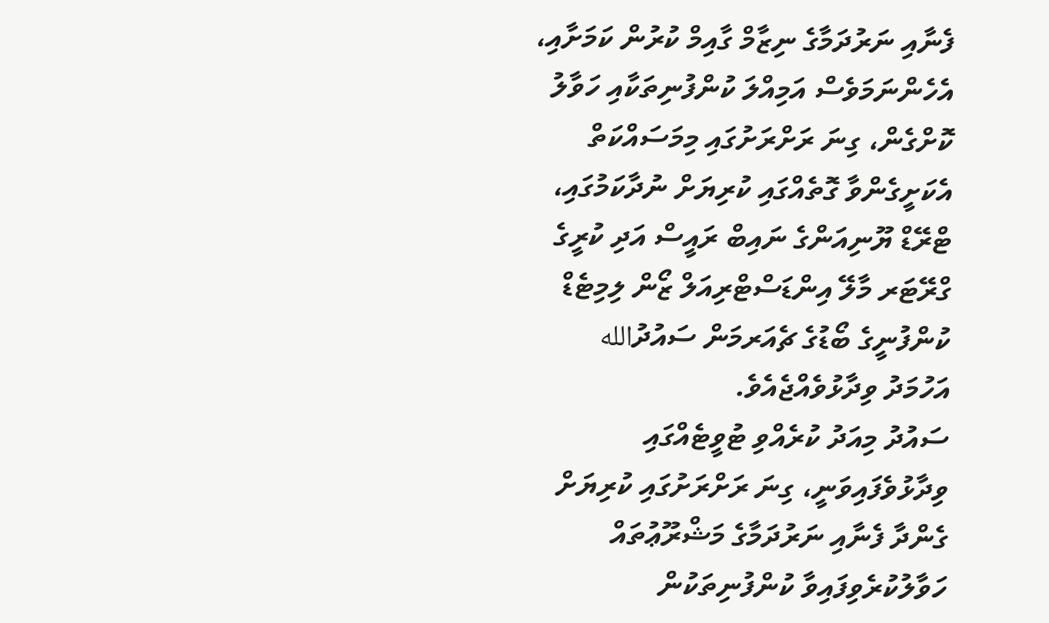ފެނާއި ނަރުދަމާގެ ނިޒާމް ގާއިމް ކުރުން ކަމަށާއި، އެހެންނަމަވެސް އަމިއްލަ ކުންފުނިތަކާއި ހަވާލު ކޮށްގެން، ގިނަ ރަށްރަށުގައި މިމަސައްކަތް އެކަށީގެންވާ ގޮތެއްގައި ކުރިޔަށް ނުދާކަމުގައި، ޓްރޭޑް ޔޫނިއަންގެ ނައިބް ރައީސް އަދި ކުރީގެ ގްރޭޓަރ މާލޭ އިންޑަސްޓްރިއަލް ޒޯން ލިމިޓެޑް ކުންފުނީގެ ބޯޑުގެ ޗެއަރމަން ސައުދުالله އަހުމަދު ވިދާޅުވެއްޖެއެވެ.
ސައުދު މިއަދު ކުރެއްވި ޓުވީޓެއްގައި ވިދާޅުވެފައިވަނީ، ގިނަ ރަށްރަށުގައި ކުރިޔަށް ގެންދާ ފެނާއި ނަރުދަމާގެ މަޝްރޫޢުތައް ހަވާލުކުރެވިފައިވާ ކުންފުނިތަކުން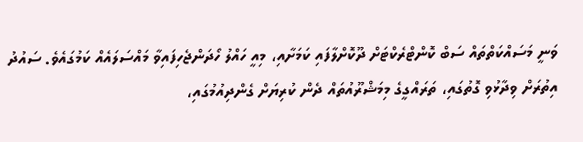ވަނީ މަސައްކަތްތައް ސަބް ކޮންޓްރެކްޓަށް ދޫކޮށްލާފައި ކަމަށާއި، މިއީ ހައްލު ހޯދަންޖެހިފައިވާ މައްސަލައެއް ކަމުގައެވެ. ސައުދު އިތުރަށް ވިދާޅުވި ގޮތުގައި، ތަރައްގީގެ މިމަޝްރޫއުތައް ދެން ކުރިޔަށް ގެންދިއުމުގައި،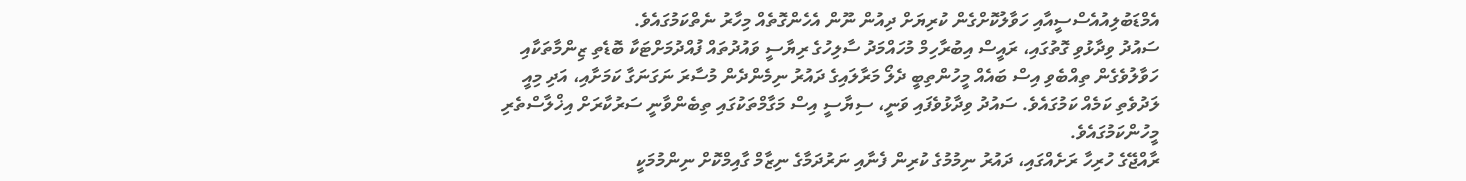އެމްޑަބުލިއުއެސްސީއާއި ހަވާލުކޮށްގެން ކުރިޔަށް ދިއުން ނޫން އެހެންގޮތެއް މިހާރު ނެތްކަމުގައެވެ.
ސައުދު ވިދާޅުވި ގޮތުގައި، ރައީސް އިބުރާހިމް މުހައްމަދު ސާލިހުގެ ރިޔާސީ ވައުދުތައް ފުއްދުމަށްޓަކާ ބޮޑެތި ޒިންމާތަކާއި ހަވާލުވެގެން ތިއްބެވި އިސް ބައެއް މީހުންތިބީ ދެލޯ މަރާލައިގެ ދައުރު ނިމެންދެން މުސާރަ ނަގަނަގާ ކަމަށާއި، އަދި މިއީ ލަދުވެތި ކަމެއް ކަމުގައެވެ. ސައުދު ވިދާޅުވެފައި ވަނީ، ސިޔާސީ އިސް މަގާމްތަކުގައި ތިބެންވާނީ ސަރުކާރަށް އިޚްލާސްތެރި މީހުންކަމުގައެވެ.
ރާއްޖޭގެ ހުރިހާ ރަށެއްގައި، ދައުރު ނިމުމުގެ ކުރިން ފެނާއި ނަރުދަމާގެ ނިޒާމް ގާއިމްކޮށް ނިންމުމަކީ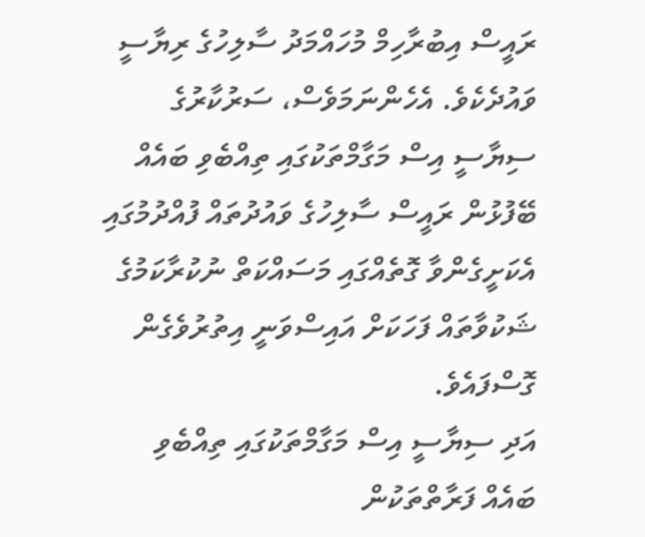ރައީސް އިބުރާހިމް މުހައްމަދު ސާލިހުގެ ރިޔާސީ ވައުދެކެވެ. އެހެންނަމަވެސް، ސަރުކާރުގެ ސިޔާސީ އިސް މަގާމްތަކުގައި ތިއްބެވި ބައެއް ބޭފުޅުން ރައީސް ސާލިހުގެ ވައުދުތައް ފުއްދުމުގައި އެކަށީގެންވާ ގޮތެއްގައި މަސައްކަތް ނުކުރާކަމުގެ ޝަކުވާތައް ފަހަކަށް އައިސްވަނީ އިތުރުވެގެން ގޮސްފައެވެ.
އަދި ސިޔާސީ އިސް މަގާމްތަކުގައި ތިއްބެވި ބައެއް ފަރާތްތަކުން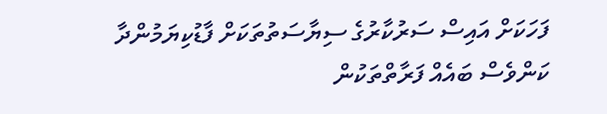ފަހަކަށް އައިސް ސަރުކާރުގެ ސިޔާސަތުތަކަށް ފާޑުކިޔަމުންދާ ކަންވެސް ބައެއް ފަރާތްތަކުން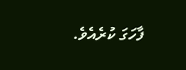ފާހަގަ ކުރެއެވެ.